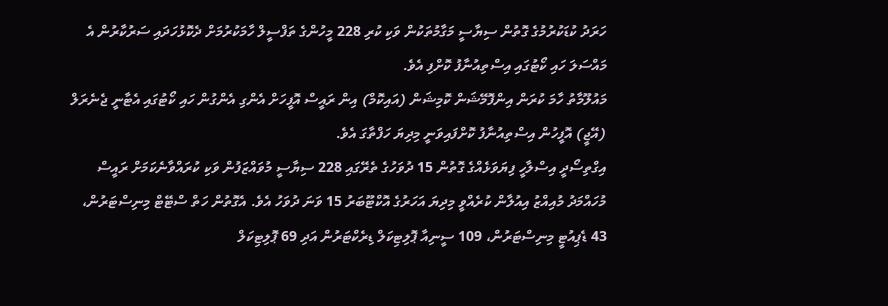ހަރަދު ކުޑަކުރުމުގެ ގޮތުން ސިޔާސީ މަގާމުތަކުން ވަކި ކުރި 228 މީހުންގެ ތަފްސީލް ހާމަކުރުމަށް ދެކޮޅުހަދައި ސަރުކާރުން އެ މައްސަލަ ހައި ކޯޓުގައި އިސްތިއުނާފު ކޮށްފި އެވެ.
މައުލޫމާތު ހާމަ ކުރަން އިންފޮމޭޝަން ކޮމިޝަން (އައިކޮމް) އިން ރައީސް އޮފީހަށް އެންގި އެންގުން ހައި ކޯޓުގައި އެޓާނީ ޖެނެރަލް (އޭޖީ) އޮފީހުން އިސްތިއުނާފު ކޮށްފައިވަނީ މިދިޔަ ހަފްތާގަ އެވެ.
އިގްތިސޯދީ އިސްލާހީ ފިޔަވަޅެއްގެ ގޮތުން 15 ދުވަހުގެ ތެރޭގައި 228 ސިޔާސީ މުވައްޒަފުން ވަކި ކުރައްވާނެކަމަށް ރައީސް މުހައްމަދު މުއިއްޒު އިއުލާން ކުރެއްވީ މިދިޔަ އަހަރުގެ އޮކްޓޫބަރު 15 ވަނަ ދުވަހު އެވެ. އެގޮތުން ހަތް ސްޓޭޓް މިނިސްޓަރުން، 43 ޑެޕިއުޓީ މިނިސްޓަރުން، 109 ސީނިއާ ޕޮލިޓިކަލް ޑިރެކްޓަރުން އަދި 69 ޕޮލިޓިކަލް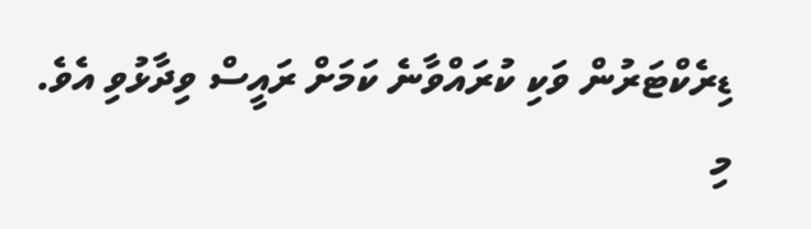ޑިރެކްޓަރުން ވަކި ކުރައްވާނެ ކަމަށް ރައީސް ވިދާޅުވި އެވެ.
މި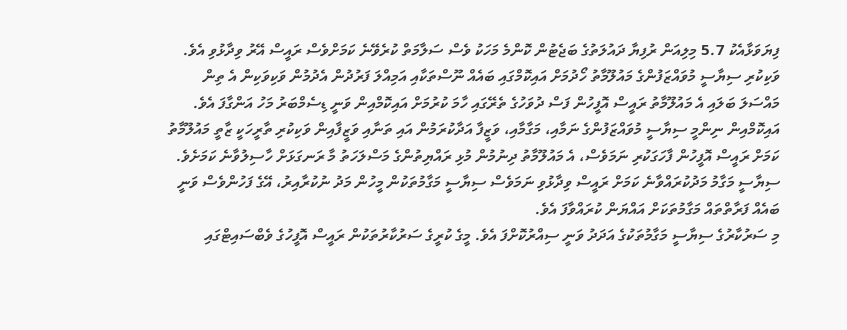ފިޔަވަޅާއެކު 5.7 މިލިއަން ރުފިޔާ ދައުލަތުގެ ބަޖެޓުން ކޮންމެ މަހަކު ވެސް ސަލާމަތް ކުރެވޭނެ ކަމަށްވެސް ރައީސް އޭރު ވިދާޅުވި އެވެ.
ވަކިކުރި ސިޔާސީ މުވައްޒަފުންގެ މައުލޫމާތު ހޯދުމަށް އައިކޮމްގައި ބައެއް ނޫސްތަކާއި އަމިއްލަ ފަރުދުން އެދުމުން ވަކިވަކިން އެ ތިން މައްސަލަ ބަލައި އެ މައުލޫމާތު ރައީސް އޮފީހުން ފަސް ދުވަހުގެ ތެރޭގައި ހާމަ ކުރުމަށް އައިކޮމްއިން ވަނީ ޑިސެމްބަރު މަހު އަންގާފަ އެވެ.
އައިކޮމްއިން ނިންމީ ސިޔާސީ މުވައްޒަފުންގެ ނަމާއި، މަގާމާއި، ވަޒީފާ އަދާކުރަމުން އައި ތަނާއި ވަޒީފާއިން ވަކިކުރި ތާރީހަކީ ޒާތީ މައުލޫމާތު ކަމަށް ރައީސް އޮފީހުން ފާހަގަކުރި ނަމަވެސް، އެ މައުލޫމާތު ދިނުމުން މުޅި ރައްޔިތުންގެ މަސްލަހަތު މާ ރަނގަޅަށް ހާސިލުވާނެ ކަމަށެވެ.
ސިޔާސީ މަގާމު މަދުކުރައްވާނެ ކަމަށް ރައީސް ވިދާޅުވި ނަމަވެސް ސިޔާސީ މަގާމުތަކުން މީހުން މަދު ނުކުރާއިރު، އޭގެ ފަހުންވެސް ވަނީ ބައެއް ފަރާތްތައް މަގާމުތަކަށް އައްޔަން ކުރައްވާފަ އެވެ.
މި ސަރުކާރުގެ ސިޔާސީ މަގާމުތަކުގެ އަދަދު ވަނީ ސިއްރުކޮށްފަ އެވެ. މީގެ ކުރީގެ ސަރުކާރުތަކުން ރައީސް އޮފީހުގެ ވެބްސައިޓްގައި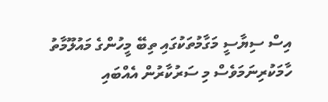އިސް ސިޔާސީ މަގާމުތަކުގައި ތިބޭ މީހުންގެ މައުލޫމާތު ހާމަކުރިނަމަވެސް މި ސަރުކާރުން އެއްބައި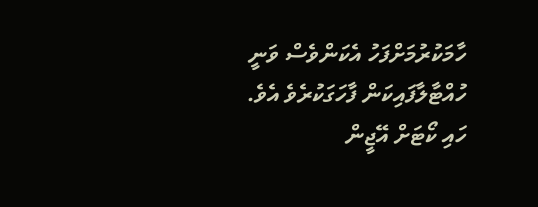ހާމަކުރުމަށްފަހު އެކަންވެސް ވަނީ ހުއްޓާލާފައިކަން ފާހަގަކުރެވެ އެވެ.
ހައި ކޯޓަށް އޭޖީން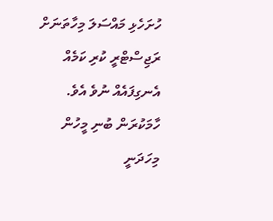ހުށަހެޅި މައްސަލަ މިހާތަނަށް ރަޖިސްޓްރީ ކުރި ކަމެއް އެނގިފައެއް ނުވެ އެވެ.
ހާމަކުރަން ބުނި މީހުން މިހަދަނީ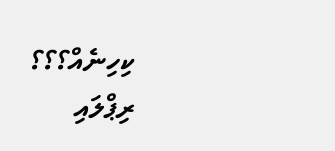ކިހިނެއް؟؟؟
ރިޕްލައި